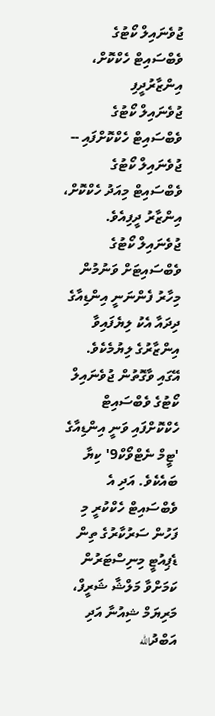ޖުވެނައިލް ކޯޓުގެ ވެބްސައިޓް ހެކްކޮށް، އިންޒާރުދީފި
ޖުވެނައިލް ކޯޓުގެ ވެބްސައިޓް ހެކްކޮށްފައި --
ޖުވެނައިލް ކޯޓުގެ ވެބްސައިޓް މިއަދު ހެކްކޮށް، އިންޒާރު ދީފިއެވެ.
ޖުވެނައިލް ކޯޓުގެ ވެބްސައިޓަށް ވަނުމުން މިހާރު ފެންނަނީ އިންޑިއާގެ ދިދައާ އެކު ލިޔެފައިވާ އިންޒާރުގެ ލިޔުމެކެވެ.
އޭގައި ވާގޮތުން ޖުވެނައިލް ކޯޓުގެ ވެބްސައިޓް ހެކްކޮށްފައި ވަނީ އިންޑިއާގެ 'ޓީމް ނެޓްވޯކް9' ކިޔާ ބައެކެވެ. އަދި އެ ވެބްސައިޓް ހެކްކުރީ މި ފަހުން ސަރުކާރުގެ ތިން ޑެޕިއުޓީ މިނިސްޓަރުން ކަމަށްވާ މަލްޝާ ޝަރީފް، މަރިޔަމް ޝިއުނާ އަދި އަބްދުالله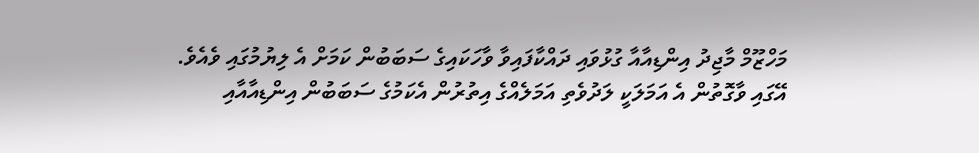މަހްޒޫމް މާޖިދު އިންޑިއާއާ ގުޅުވައި ދައްކާފައިވާ ވާހަކައިގެ ސަބަބުން ކަމަށް އެ ލިޔުމުގައި ވެއެވެ. އޭގައި ވާގޮތުން އެ އަމަލަކީ ލަދުވެތި އަމަލެއްގެ އިތުރުން އެކަމުގެ ސަބަބުން އިންޑިއާއާއި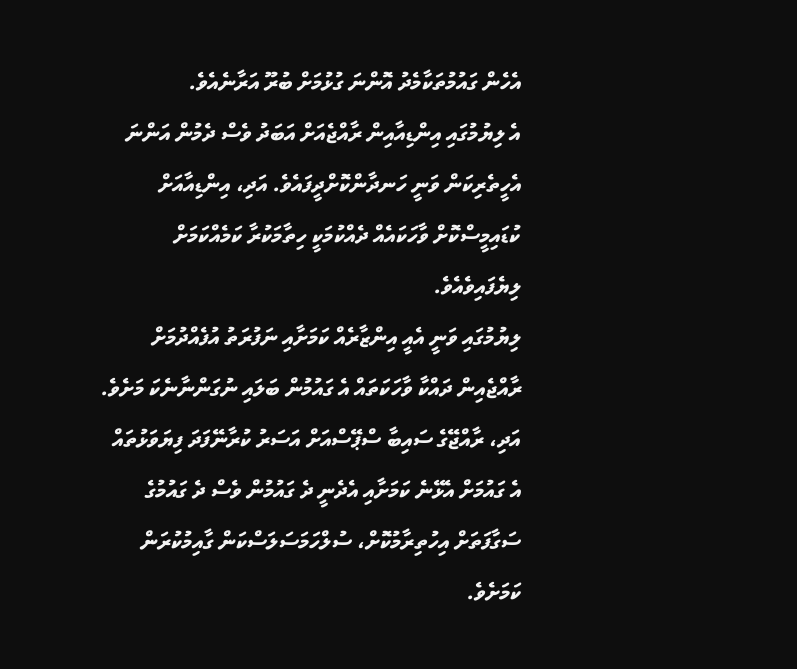އެހެން ގައުމުތަކާމެދު އޮންނަ ގުޅުމަށް ބުރޫ އަރާނެއެވެ.
އެ ލިޔުމުގައި އިންޑިއާއިން ރާއްޖެއަށް އަބަދު ވެސް ދެމުން އަންނަ އެހީތެރިކަން ވަނީ ހަނދާންކޮށްދީފައެވެ. އަދި، އިންޑިއާއަށް ކުޑައިމީސްކޮށް ވާހަކައެއް ދެއްކުމަކީ ހިތާމަކުރާ ކަމެއްކަމަށް ލިޔެފައިވެއެވެ.
ލިޔުމުގައި ވަނީ އެއީ އިންޒާރެއް ކަމަށާއި ނަފުރަތު އުފެއްދުމަށް ރާއްޖެއިން ދައްކާ ވާހަކަތައް އެ ގައުމުން ބަލައި ނުގަންނާނެކަ މަށެވެ. އަދި، ރާއްޖޭގެ ސައިބާ ސްޕޭސްއަށް އަސަރު ކުރާނޭފަދަ ފިޔަވަޅުތައް އެ ގައުމަށް އެޅޭނެ ކަމަށާއި އެދެނީ ދެ ގައުމުން ވެސް ދެ ގައުމުގެ ސަގާފަތަށް އިހުތިރާމުކޮށް، ސުލްހަމަސަލަސްކަން ގާއިމުކުރަން ކަމަށެވެ.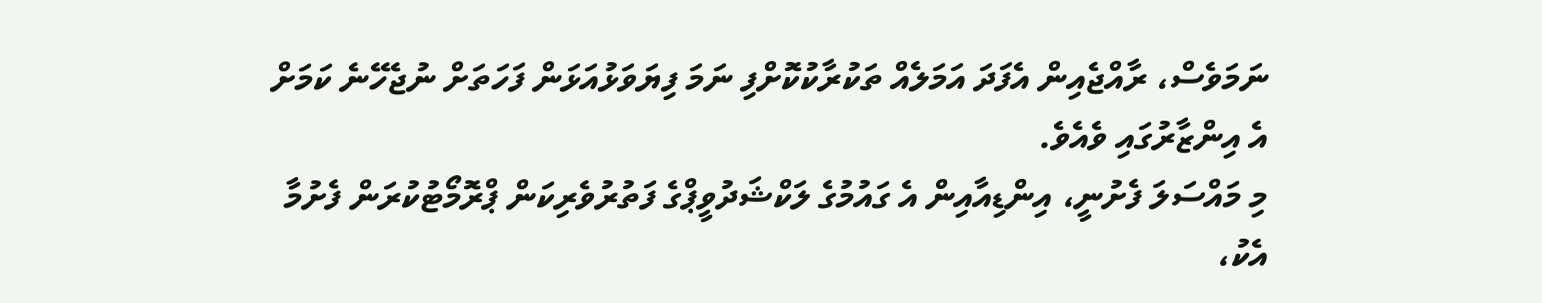ނަމަވެސް، ރާއްޖެއިން އެފަދަ އަމަލެއް ތަކުރާކުކޮށްފި ނަމަ ފިޔަވަޅުއަޅަން ފަހަތަށް ނުޖެހޭނެ ކަމަށް އެ އިންޒާރުގައި ވެއެވެ.
މި މައްސަލަ ފެށުނީ، އިންޑިއާއިން އެ ގައުމުގެ ލަކްޝަދުވީޕްގެ ފަތުރުވެރިކަން ޕްރޮމޯޓުކުރަން ފެށުމާ އެކު،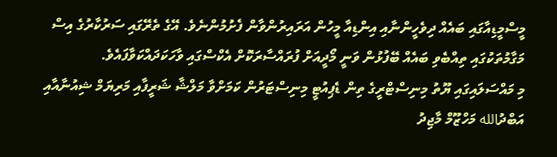މީސްމީޑިއާގައި ބައެއް ދިވެހީންނާއި އިންޑިއާ މީހުން އަރައިރުންވާން ފެށުމުންނެވެ. އޭގެ ތެރޭގައި ސަރުކާރުގެ އިސް މަގާމުތަކުގައި ތިއްބެވި ބައެއް ބޭފުޅުން ވަނީ މޯދީއަށް ފުރައްސާރަކޮށް އެކްސްގައި ވާހަކަދައްކަވާފައެވެ.
މި މައްސަލައިގައި ޔޫތު މިނިސްޓްރީގެ ތިން ޑެޕިއުޓީ މިނިސްޓަރުން ކަމަށްވާ މަލްޝާ ޝަރީފާއި މަރިޔަމް ޝިއުނާއާއި އަބްދުالله މަހްޒޫމް މާޖިދު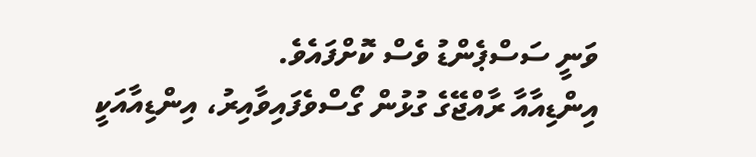ވަނީ ސަސްޕެންޑު ވެސް ކޮށްފައެވެ.
އިންޑިއާއާ ރާއްޖޭގެ ގުޅުން ގޯސްވެފައިވާއިރު، އިންޑިއާއަކީ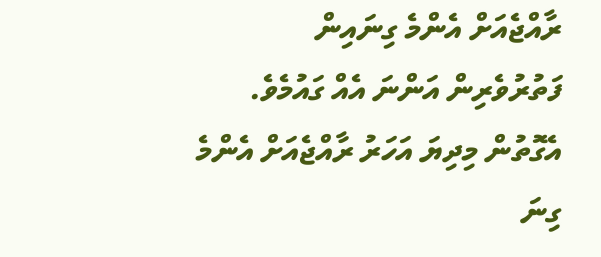ރާއްޖެއަށް އެންމެ ގިނައިން ފަތުރުވެރިން އަންނަ އެއް ގައުމެވެ. އެގޮތުން މިދިޔަ އަހަރު ރާއްޖެއަށް އެންމެ ގިނަ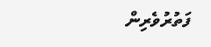ފަތުރުވެރިން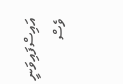އައިސްފައިވަނީ ވެސް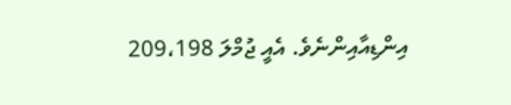އިންޑިއާއިންނެވެ. އެއީ ޖުމްލަ 209،198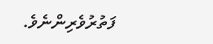ފަތުރުވެރިންނެވެ.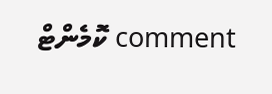comment ކޮމެންޓް